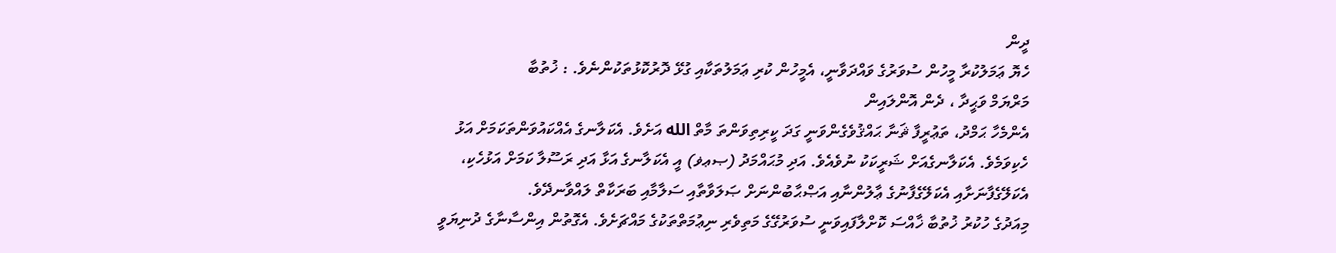ދީން
ހެޔޮ ޢަމަލުކުރާ މީހުން ސުވަރުގެ ވައްދަވާނީ، އެމީހުން ކުރި ޢަމަލުތަކާއި ގުޅޭ ދޮރުކޮޅުތަކުންނެވެ. : ޚުތުބާ
މަރްޔަމް ވަޙީދާ ، ދެން އޮންލައިން
އެންމެހާ ޙަމްދު، ތަޢުރީފާ ޘަނާ ޙައްޤުވެގެންވަނީ ގަދަ ކީރިތިވަންތަ މާތް الله އަށެވެ. އެކަލާނގެ އެއްކައުވަންތަކަމަށް އަޅު ހެކިވަމެވެ. އެކަލާނގެއަށް ޝަރީކަކު ނުވެއެވެ. އަދި މުޙައްމަދު (ޞޢޥ) އީ އެކަލާނގެ އަޅާ އަދި ރަސޫލާ ކަމަށް އަޅުހެކި، އެކަލޭގެފާނަށާއި އެކަލޭގެފާނުގެ ޢާލުންނާއި އަޞްޙާބުންނަށް ޞަލަވާތާއި ސަލާމާއި ބަރަކާތް ލައްވާނދޭވެ.
މިއަދުގެ ހުކުރު ޚުތުބާ ޚާއްސަ ކޮށްލާފައިވަނީ ސުވަރުގޭގެ މަތިވެރި ނިޢުމަތްތަކުގެ މައްޗަށެވެ. އެގޮތުން އިންސާނާގެ ދުނިޔަވީ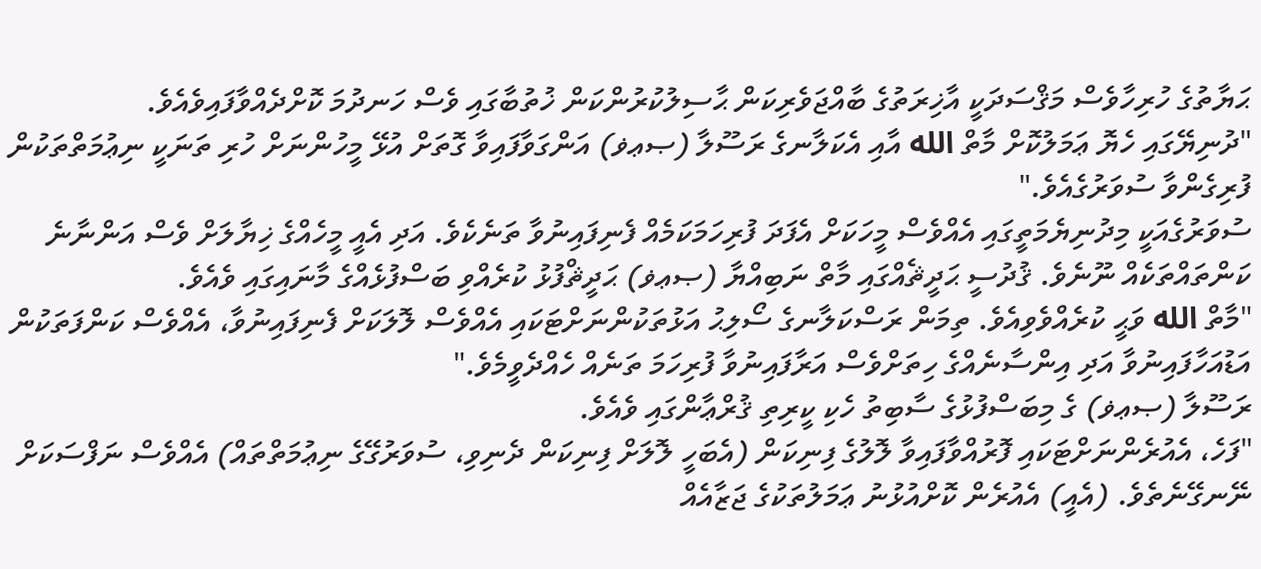ޙަޔާތުގެ ހުރިހާވެސް މަޤްސަދަކީ އާޚިރަތުގެ ބާއްޖަވެރިކަން ޙާސިލުކުރުންކަން ޚުތުބާގައި ވެސް ހަނދުމަ ކޮށްދެއްވާފައިވެއެވެ.
"ދުނިޔޭގައި ހެޔޮ ޢަމަލުކޮށް މާތް الله އާއި އެކަލާނގެ ރަސޫލާ (ޞޢޥ) އަންގަވާފައިވާ ގޮތަށް އުޅޭ މީހުންނަށް ހުރި ތަނަކީ ނިޢުމަތްތަކުން ފުރިގެންވާ ސުވަރުގެއެވެ."
ސުވަރުގެއަކީ މިދުނިޔެމަތީގައި އެއްވެސް މީހަކަށް އެފަދަ ފުރިހަމަކަމެއް ފެނިފައިނުވާ ތަނެކެވެ. އަދި އެއީ މީހެއްގެ ޚިޔާލަށް ވެސް އަންނާނެ ކަންތައްތަކެއް ނޫނެވެ. ޤުދުސީ ޙަދީޘެއްގައި މާތް ނަބިއްޔާ (ޞޢޥ) ޙަދީޘްފުޅު ކުރެއްވި ބަސްފުޅެއްގެ މާނައިގައި ވެއެވެ.
"މާތް الله ވަޙީ ކުރެއްވެވިއެވެ. ތިމަން ރަސްކަލާނގެ ސޯލިޙު އަޅުތަކުންނަށްޓަކައި އެއްވެސް ލޮލަކަށް ފެނިފައިނުވާ، އެއްވެސް ކަންފަތަކުން އަޑުއަހާފައިނުވާ އަދި އިންސާނެއްގެ ހިތަށްވެސް އަރާފައިނުވާ ފުރިހަމަ ތަނެއް ހެއްދެވީމެވެ."
ރަސޫލާ (ޞޢޥ) ގެ މިބަސްފުޅުގެ ސާބިތު ހެކި ކީރިތި ޤުރްޢާންގައި ވެއެވެ.
"ފަހެ، އެއުރެންނަށްޓަކައި ފޮރުއްވާފައިވާ ލޮލުގެ ފިނިކަން (އެބަހީ ލޮލަށް ފިނިކަން ދެނިވި، ސުވަރުގޭގެ ނިޢުމަތްތައް) އެއްވެސް ނަފްސަކަށް ނޭނގޭނެތެވެ. (އެއީ) އެއުރެން ކޮށްއުޅުނު ޢަމަލުތަކުގެ ޖަޒާއެއް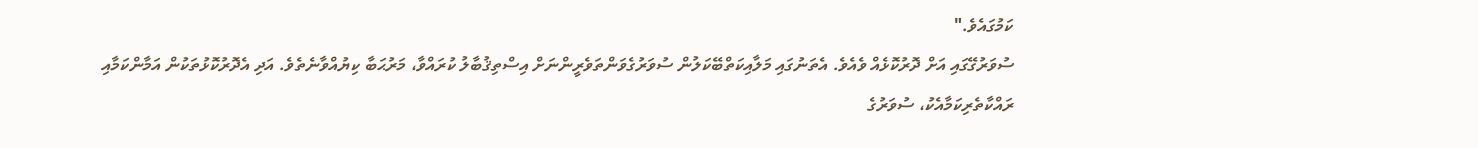ކަމުގައެވެ."
ސުވަރުގޭގައި އަށް ދޮރުކޮޅެއް ވެއެވެ. އެތަނުގައި މަލާއިކަތްބޭކަލުން ސުވަރުގެވަންތަވެރީންނަށް އިސްތިޤުބާލު ކުރައްވާ، މަރުޙަބާ ކިޔުއްވާނެތެވެ. އަދި އެދޮރުކޮޅުތަކުން އަމާންކަމާއި ރައްކާތެރިކަމާއެކު، ސުވަރުގެ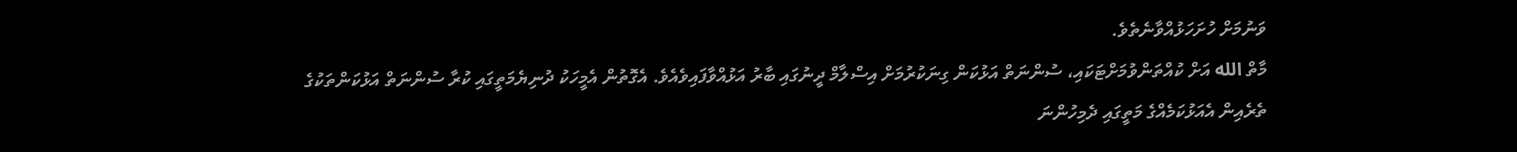ވަނުމަށް ހުށަހަޅުއްވާނެތެވެ.
މާތް الله އަށް ކުއްތަންވުމަށްޓަކައި، ސުންނަތް އަޅުކަން ގިނަކުރުމަށް އިސްލާމް ދީނުގައި ބާރު އަޅުއްވާފައިވެއެވެ. އެގޮތުން އެމީހަކު ދުނިޔެމަތީގައި ކުރާ ސުންނަތް އަޅުކަންތަކުގެ ތެރެއިން އެއަޅުކަމެއްގެ މަތީގައި ދެމިހުންނަ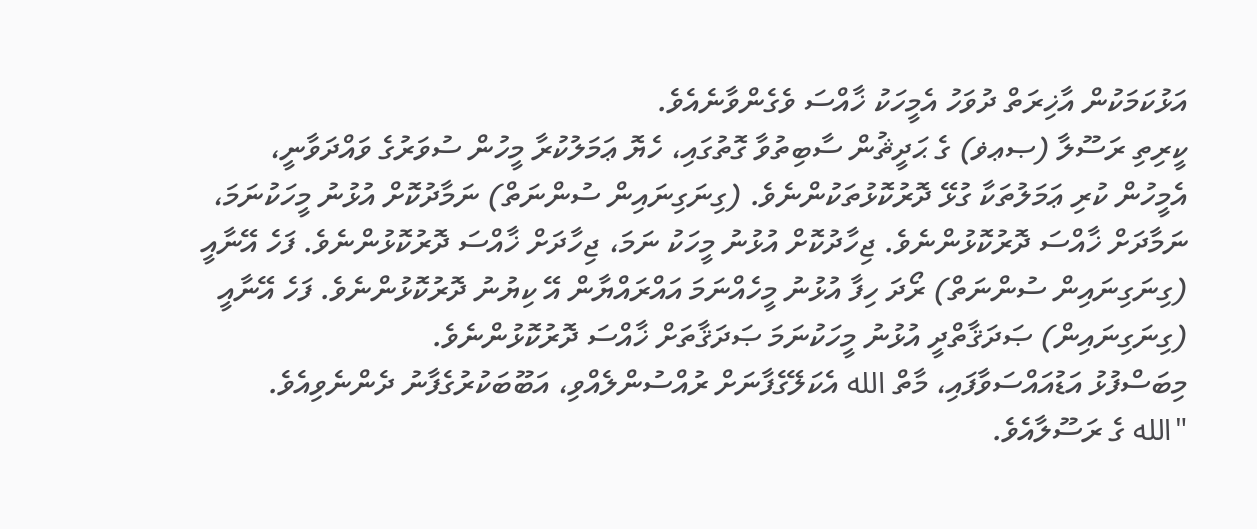އަޅުކަމަކުން އާޚިރަތް ދުވަހު އެމީހަކު ޚާއްސަ ވެގެންވާނެއެވެ.
ކީރިތި ރަސޫލާ (ޞޢޥ) ގެ ޙަދީޘުން ސާބިތުވާ ގޮތުގައި، ހެޔޮ ޢަމަލުކުރާ މީހުން ސުވަރުގެ ވައްދަވާނީ، އެމީހުން ކުރި ޢަމަލުތަކާ ގުޅޭ ދޮރުކޮޅުތަކުންނެވެ. (ގިނަގިނައިން ސުންނަތް) ނަމާދުކޮށް އުޅުނު މީހަކުނަމަ، ނަމާދަށް ޚާއްސަ ދޮރުކޮޅުންނެވެ. ޖިހާދުކޮށް އުޅުނު މީހަކު ނަމަ، ޖިހާދަށް ޚާއްސަ ދޮރުކޮޅުންނެވެ. ފަހެ އޭނާއީ (ގިނަގިނައިން ސުންނަތް) ރޯދަ ހިފާ އުޅުނު މީހެއްނަމަ އައްރައްޔާން އޭ ކިޔުނު ދޮރުކޮޅުންނެވެ. ފަހެ އޭނާއީ (ގިނަގިނައިން) ޞަދަޤާތްދީ އުޅުނު މީހަކުނަމަ ޞަދަޤާތަށް ޚާއްސަ ދޮރުކޮޅުންނެވެ.
މިބަސްފުޅު އަޑުއައްސަވާފައި، މާތް الله އެކަލޭގެފާނަށް ރުއްސުންލެއްވި، އަބޫބަކުރުގެފާނު ދެންނެވިއެވެ.
"الله ގެ ރަސޫލާއެވެ.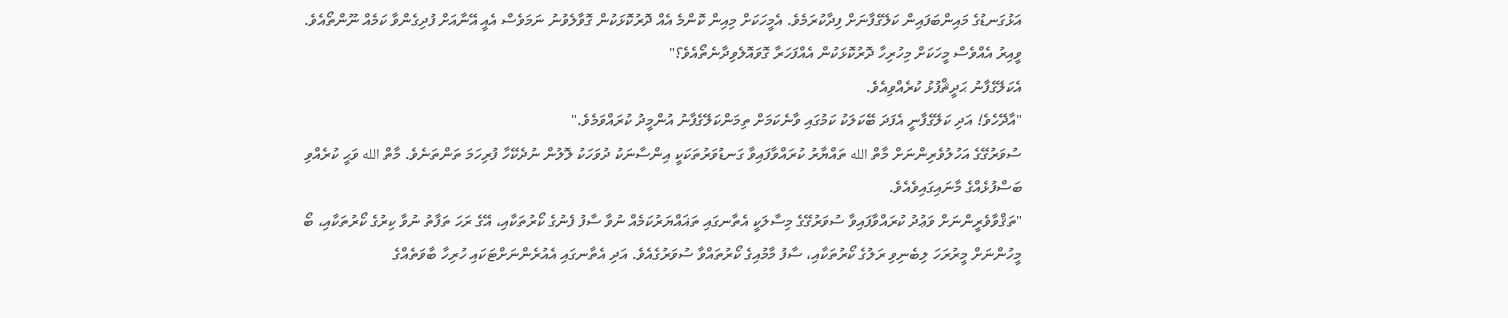އަޅުގަނޑުގެ މައިންބަފައިން ކަލޭގެފާނަށް ފިދާކުރަމެވެ. އެމީހަކަށް މިއިން ކޮންމެ އެއް ދޮރުކޮޅަކުން ގޮވާލެވުނު ނަމަވެސް އެއީ އޭނާއަށް ފުދިގެންވާ ކަމެއް ނޫންތޯއެވެ. ވީއިރު އެއްވެސް މީހަކަށް މިހުރިހާ ދޮރުކޮޅަކުން އެއްފަހަރާ ގޮވައޮލެވިދާނެތޯއެވެ؟"
އެކަލޭގެފާނު ޙަދީޘްފުޅު ކުރެއްވިއެވެ.
"އާދޭހެވެ! އަދި ކަލޭގެފާނީ އެފަދަ ބޭކަލަކު ކަމުގައި ވާނެކަމަށް ތިމަންކަލޭގެފާނު އުންމީދު ކުރައްވަމެވެ."
ސުވަރުގޭގެ އަހުލުވެރިންނަށް މާތް الله ތައްޔާރު ކުރައްވާފައިވާ ގަނޑުވަރުތަކަކީ އިންސާނަކު ދުވަހަކު ލޮލުން ނުދެކޭހާ ފުރިހަމަ ތަންތަނެވެ. މާތް الله ވަޙީ ކުރެއްވި ބަސްފުޅެއްގެ މާނައިގައިވެއެވެ.
"ތަޤްވާވެރީންނަށް ވަޢުދު ކުރައްވާފައިވާ ސުވަރުގޭގެ މިސާލަކީ އެތާނގައި ތަޣައްޔަރުކަމެއް ނުވާ ސާފު ފެނުގެ ކޯރުތަކާއި، އޭގެ ރަހަ ތަފާތު ނުވާ ކިރުގެ ކޯރުތަކާއި، ބޯ މީހުންނަށް މީރުރަހަ ލިބެނިވި ރަލުގެ ކޯރުތަކާއި، ސާފު މާމުއިގެ ކޯރުތައްވާ ސުވަރުގެއެވެ. އަދި އެތާނގައި އެއުރެންނަށްޓަކައި ހުރިހާ ބާވަތެއްގެ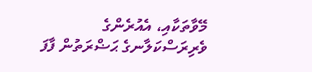މޭވާތަކާއި، އެއުރެންގެ ވެރިރަސްކަލާނގެ ޙަޟްރަތުން ފާފަ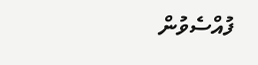ފުއްސެވުން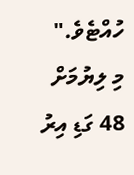ހުއްޓެވެ."
މި ލިޔުމަށް 48 ގަޑި އިރު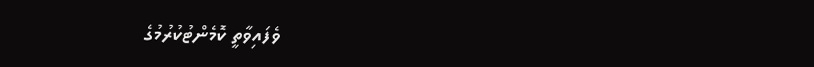ވެފައިވާތީ ކޮމެންޓުކުރުމުގެ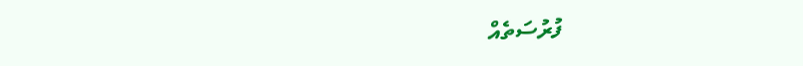ފުރުސަތެއް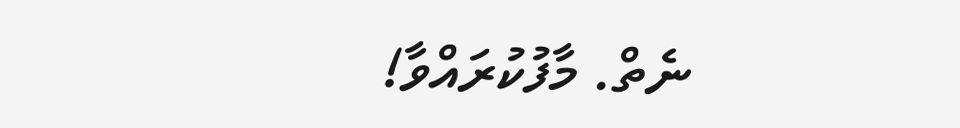ނެތް. މާފުކުރައްވާ!